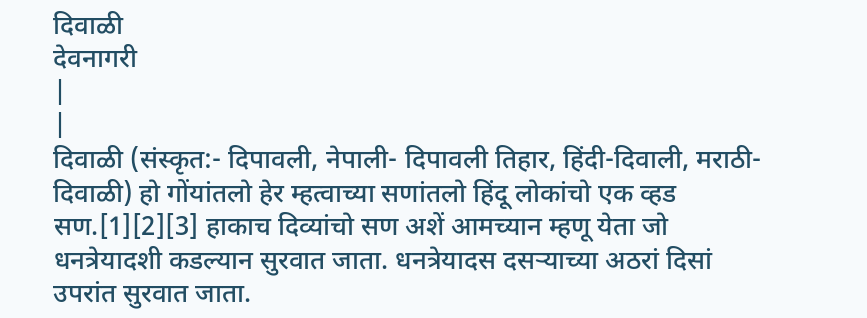दिवाळी
देवनागरी
|
|
दिवाळी (संस्कृत:- दिपावली, नेपाली- दिपावली तिहार, हिंदी-दिवाली, मराठी-दिवाळी) हो गोंयांतलो हेर म्हत्वाच्या सणांतलो हिंदू लोकांचो एक व्हड सण.[1][2][3] हाकाच दिव्यांचो सण अशें आमच्यान म्हणू येता जो धनत्रेयादशी कडल्यान सुरवात जाता. धनत्रेयादस दसऱ्याच्या अठरां दिसां उपरांत सुरवात जाता.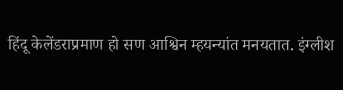हिंदू केलेंडराप्रमाण हो सण आश्विन म्हयन्यांत मनयतात. इंग्लीश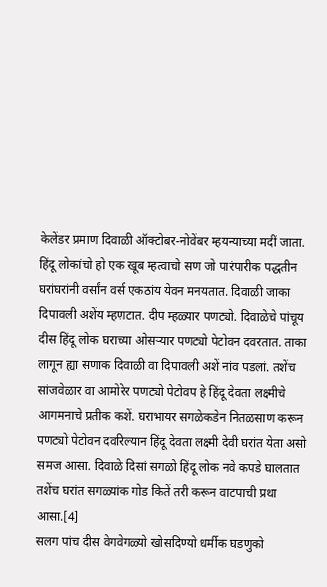केलेंडर प्रमाण दिवाळी ऑक्टोबर-नोवेंबर म्हयन्याच्या मदीं जाता. हिंदू लोकांचो हो एक खूब म्हत्वाचो सण जो पारंपारीक पद्धतीन घरांघरांनी वर्सांन वर्स एकठांय येवन मनयतात. दिवाळी जाका दिपावली अशेंय म्हण़टात. दीप म्हळ्यार पणट्यो. दिवाळेचे पांचूय दीस हिंदू लोक घराच्या ओसऱ्यार पणट्यो पेटोवन दवरतात. ताका लागून ह्या सणाक दिवाळी वा दिपावली अशें नांव पडलां. तशेंच सांजवेळार वा आमोरेर पणट्यो पेटोवप हे हिंदू देवता लक्ष्मीचे आगमनाचे प्रतीक कशें. घराभायर सगळेकडेन नितळसाण करून पणट्यो पेटोवन दवरिल्यान हिंदू देवता लक्ष्मी देवी घरांत येता असो समज आसा. दिवाळे दिसां सगळो हिंदू लोक नवे कपडे घालतात तशेंच घरांत सगळ्यांक गोड कितें तरी करून वाटपाची प्रथा आसा.[4]
सलग पांच दीस वेगवेगळ्यो खोसदिण्यो धर्मीक घडणुको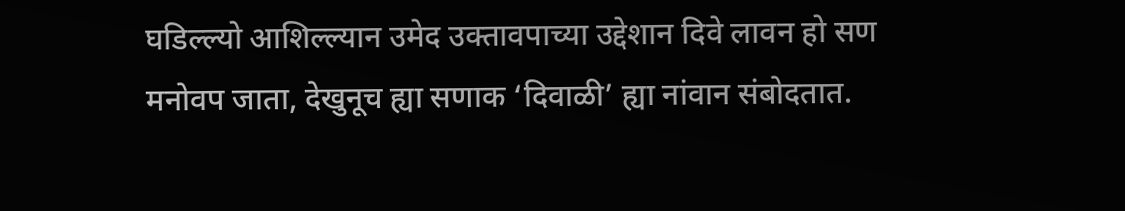घडिल्ल्यो आशिल्ल्यान उमेद उक्तावपाच्या उद्देशान दिवे लावन हो सण मनोवप जाता, देखुनूच ह्या सणाक ‘दिवाळी’ ह्या नांवान संबोदतात.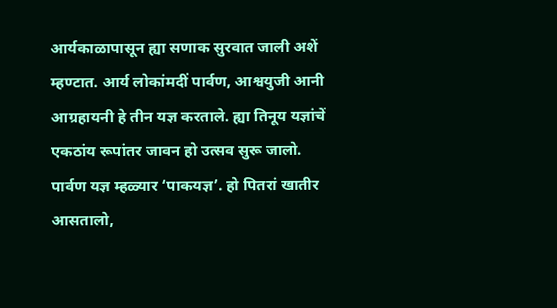आर्यकाळापासून ह्या सणाक सुरवात जाली अशें म्हण्टात. आर्य लोकांमदीं पार्वण, आश्वयुजी आनी आग्रहायनी हे तीन यज्ञ करताले. ह्या तिनूय यज्ञांचें एकठांय रूपांतर जावन हो उत्सव सुरू जालो. पार्वण यज्ञ म्हळ्यार ‘पाकयज्ञ’. हो पितरां खातीर आसतालो,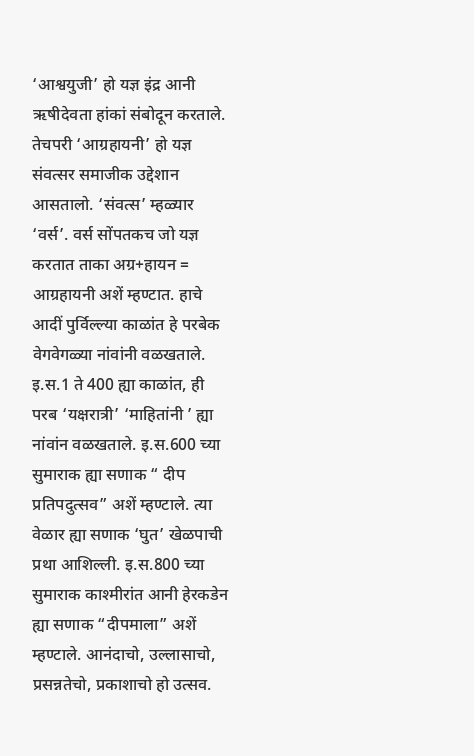‘आश्वयुजी’ हो यज्ञ इंद्र आनी ऋषीदेवता हांकां संबोदून करताले. तेचपरी ‘आग्रहायनी’ हो यज्ञ संवत्सर समाजीक उद्देशान आसतालो. ‘संवत्स’ म्हळ्यार ‘वर्स’. वर्स सोंपतकच जो यज्ञ करतात ताका अग्र+हायन = आग्रहायनी अशें म्हण्टात. हाचे आदीं पुर्विल्ल्या काळांत हे परबेक वेगवेगळ्या नांवांनी वळखताले. इ.स.1 ते 400 ह्या काळांत, ही परब ‘यक्षरात्री’ ‘माहितांनी ’ ह्या नांवांन वळखताले. इ.स.600 च्या सुमाराक ह्या सणाक “ दीप प्रतिपदुत्सव” अशें म्हण्टाले. त्या वेळार ह्या सणाक ‘घुत’ खेळपाची प्रथा आशिल्ली. इ.स.800 च्या सुमाराक काश्मीरांत आनी हेरकडेन ह्या सणाक “दीपमाला” अशें म्हण्टाले. आनंदाचो, उल्लासाचो, प्रसन्नतेचो, प्रकाशाचो हो उत्सव.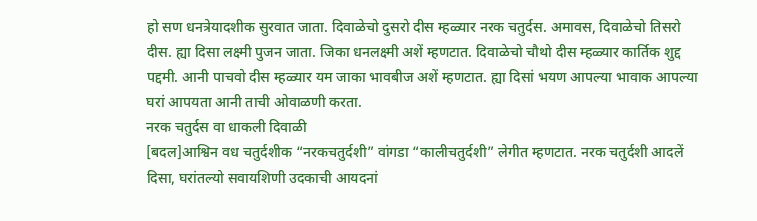हो सण धनत्रेयादशीक सुरवात जाता. दिवाळेचो दुसरो दीस म्हळ्यार नरक चतुर्दस. अमावस, दिवाळेचो तिसरो दीस. ह्या दिसा लक्ष्मी पुजन जाता. जिका धनलक्ष्मी अशें म्हणटात. दिवाळेचो चौथो दीस म्हळ्यार कार्तिक शुद्द पद्दमी. आनी पाचवो दीस म्हळ्यार यम जाका भावबीज अशें म्हणटात. ह्या दिसां भयण आपल्या भावाक आपल्या घरां आपयता आनी ताची ओवाळणी करता.
नरक चतुर्दस वा धाकली दिवाळी
[बदल]आश्विन वध चतुर्दशीक “नरकचतुर्दशी” वांगडा “कालीचतुर्दशी” लेगीत म्हणटात. नरक चतुर्दशी आदलें दिसा, घरांतल्यो सवायशिणी उदकाची आयदनां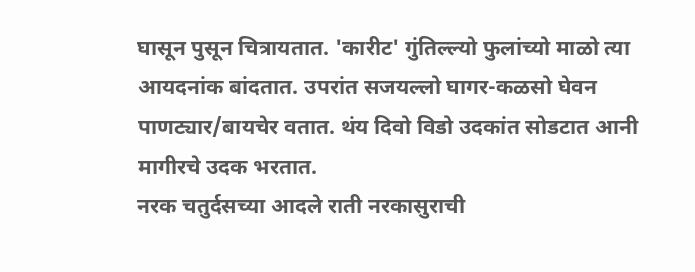घासून पुसून चित्रायतात. 'कारीट' गुंतिल्ल्यो फुलांच्यो माळो त्या आयदनांक बांदतात. उपरांत सजयल्लो घागर-कळसो घेवन पाणट्यार/बायचेर वतात. थंय दिवो विडो उदकांत सोडटात आनी मागीरचे उदक भरतात.
नरक चतुर्दसच्या आदले राती नरकासुराची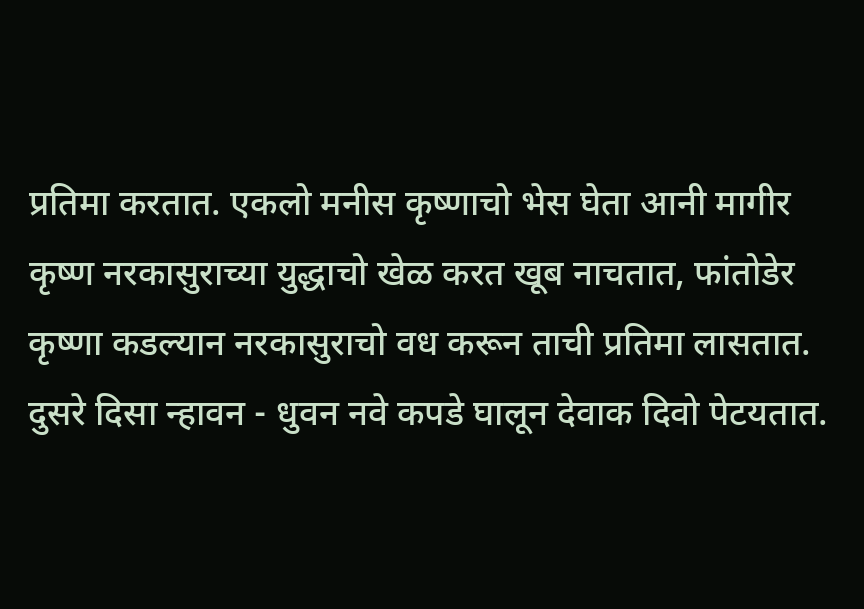प्रतिमा करतात. एकलो मनीस कृष्णाचो भेस घेता आनी मागीर कृष्ण नरकासुराच्या युद्धाचो खेळ करत खूब नाचतात, फांतोडेर कृष्णा कडल्यान नरकासुराचो वध करून ताची प्रतिमा लासतात.
दुसरे दिसा न्हावन - धुवन नवे कपडे घालून देवाक दिवो पेटयतात.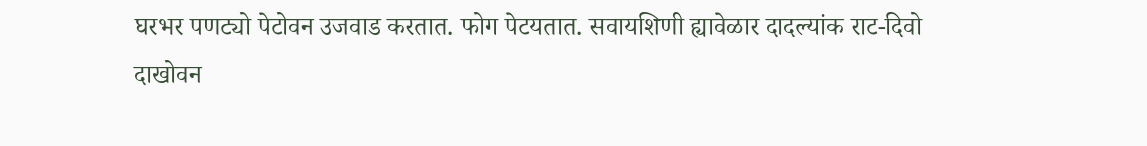घरभर पणट्यो पेटोवन उजवाड करतात. फोग पेटयतात. सवायशिणी ह्यावेळार दादल्यांक राट-दिवो दाखोवन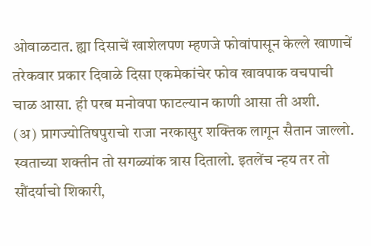ओवाळटात. ह्या दिसाचें खाशेलपण म्हणजे फोवांपासून केल्ले खाणाचें तरेकवार प्रकार दिवाळे दिसा एकमेकांचेर फोव खावपाक वचपाची चाळ आसा. ही परब मनोवपा फाटल्यान काणी आसा ती अशी.
(अ) प्रागज्योतिषपुराचो राजा नरकासुर शक्तिक लागून सैतान जाल्लो. स्वताच्या शक्तीन तो सगळ्यांक त्रास दितालो. इतलेंच न्हय तर तो सौंदर्याचो शिकारी,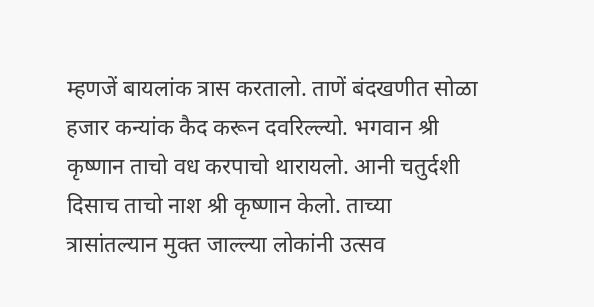म्हणजें बायलांक त्रास करतालो. ताणें बंदखणीत सोळा हजार कन्यांक कैद करून दवरिल्ल्यो. भगवान श्री कृष्णान ताचो वध करपाचो थारायलो. आनी चतुर्दशी दिसाच ताचो नाश श्री कृष्णान केलो. ताच्या त्रासांतल्यान मुक्त जाल्ल्या लोकांनी उत्सव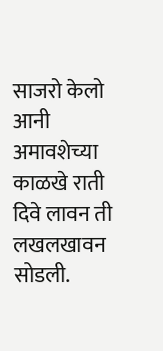साजरो केलो आनी अमावशेच्या काळखे राती दिवे लावन ती लखलखावन सोडली.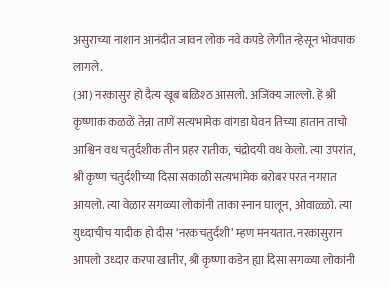असुराच्या नाशान आनंदीत जावन लोक नवे कपडे लेगीत न्हेसून भोवपाक लागले.
(आ) नरकासुर हो दैत्य खूब बळिश्ठ आसलो. अजिंक्य जाल्लो. हें श्री कृष्णाक कळळें तेन्ना ताणें सत्यभामेक वांगडा घेवन तिच्या हातान ताचो आश्विन वध चतुर्दशीक तीन प्रहर रातीक, चंद्रोदयी वध केलो. त्या उपरांत, श्री कृष्ण चतुर्दशीच्या दिसा सकाळी सत्यभामेक बरोबर परत नगरात आयलो. त्या वेळार सगळ्या लोकांनी ताका स्नान घालून, ओवाळ्ळो. त्या युध्दाचीच यादीक हो दीस ‘नरकचतुर्दशी’ म्हण मनयतात. नरकासुरान आपलो उध्दार करपा खातीर, श्री कृष्णा कडेन ह्या दिसा सगळ्या लोकांनी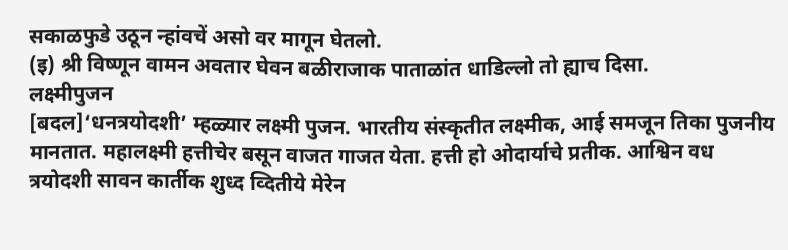सकाळफुडे उठून न्हांवचें असो वर मागून घेतलो.
(इ) श्री विष्णून वामन अवतार घेवन बळीराजाक पाताळांत धाडिल्लो तो ह्याच दिसा.
लक्ष्मीपुजन
[बदल]‘धनत्रयोदशी’ म्हळ्यार लक्ष्मी पुजन. भारतीय संस्कृतीत लक्ष्मीक, आई समजून तिका पुजनीय मानतात. महालक्ष्मी हत्तीचेर बसून वाजत गाजत येता. हत्ती हो ओदार्याचे प्रतीक. आश्विन वध त्रयोदशी सावन कार्तीक शुध्द व्दितीये मेरेन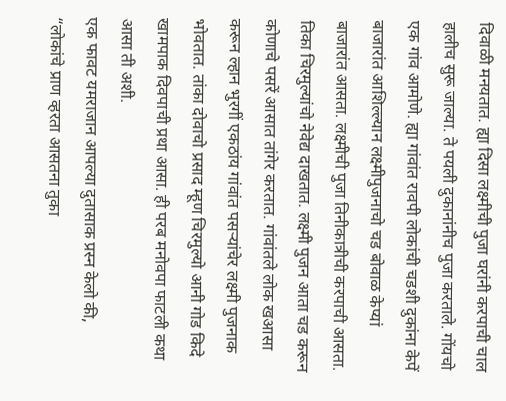दिवाळी मनयतात. ह्या दिसा लक्ष्मीची पुजा घरांनी करपाची चाल हालीच सुरू जाल्या. ते पयली दुकानांनीच पुजा करताले. गोंयचो एक गांव आमोणे. ह्या गांवांत रावपी लोकांची चडशी दुकांना केपें बाजारांत आशिल्ल्यान लक्ष्मीपुजनाचो चड बोवाळ केप्यां बाजारांत आसता. लक्ष्मीची पुजा तिनीकात्रीची करपाची आसता. तिका चिरमुल्यांचो नेवेद्य दाखतात. लक्ष्मी पुजन आता चड करून कोणाचे पसरें आसात तांगेर करतात. गांवांतले लोक खआसा करून ल्हान भुरगीं एकठांय गांवांत पसऱ्यांचेर लक्ष्मी पुजनाक भोवतात. तांका दोवाचो प्रसाद म्हूण चिरमुल्यो आनी गोड किदे खामपाक दिवपाची प्रथा आसा. ही परब मनोवपा फाटली कथा आसा ती अशी.
एक फावट यमराजान आपल्या दुतासाक प्रस्न केलो की, “लोकांचे प्राण व्हरता आसतना तुका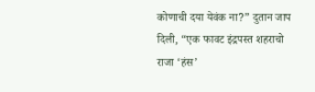कोणाची दया येवंक ना?” दुतान जाप दिली, “एक फावट इंद्रपस्त शहराचो राजा ‘हंस’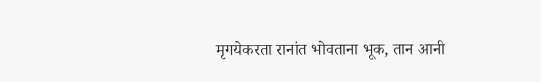मृगयेकरता रानांत भोवताना भूक, तान आनी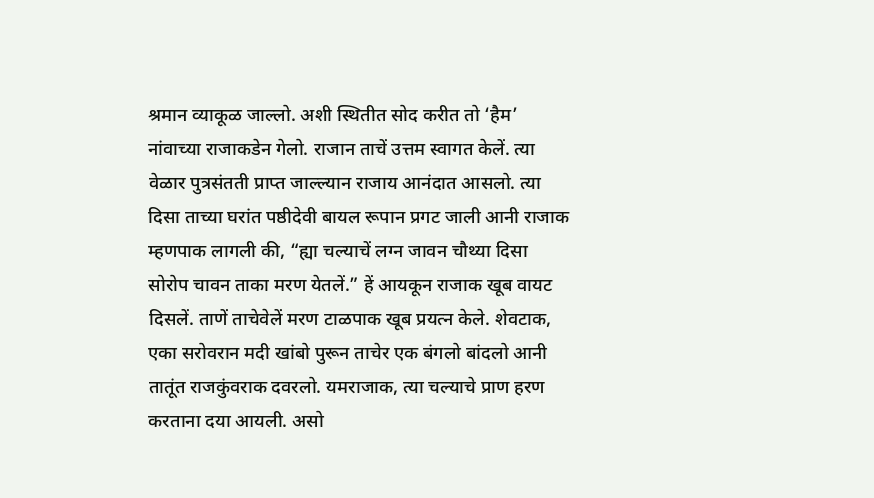श्रमान व्याकूळ जाल्लो. अशी स्थितीत सोद करीत तो ‘हैम’ नांवाच्या राजाकडेन गेलो. राजान ताचें उत्तम स्वागत केलें. त्या वेळार पुत्रसंतती प्राप्त जाल्ल्यान राजाय आनंदात आसलो. त्या दिसा ताच्या घरांत पष्ठीदेवी बायल रूपान प्रगट जाली आनी राजाक म्हणपाक लागली की, “ह्या चल्याचें लग्न जावन चौथ्या दिसा सोरोप चावन ताका मरण येतलें.” हें आयकून राजाक खूब वायट दिसलें. ताणें ताचेवेलें मरण टाळपाक खूब प्रयत्न केले. शेवटाक, एका सरोवरान मदी खांबो पुरून ताचेर एक बंगलो बांदलो आनी तातूंत राजकुंवराक दवरलो. यमराजाक, त्या चल्याचे प्राण हरण करताना दया आयली. असो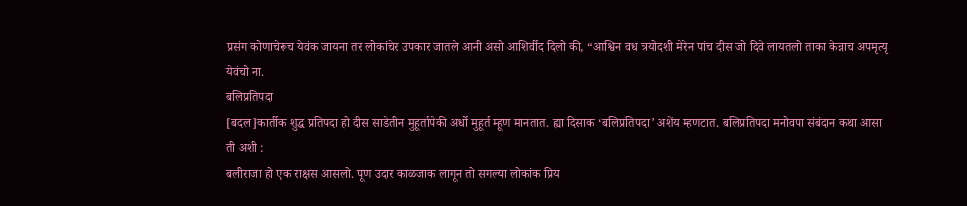प्रसंग कोणाचेरूच येवंक जायना तर लोकांचेर उपकार जातले आनी असो आशिर्वीद दिलो की, “आश्विन वध त्रयोदशी मेरेन पांच दीस जो दिवे लायतलो ताका केन्नाच अपमृत्यृ येवंचो ना.
बलिप्रतिपदा
[बदल]कार्तीक शुद्ध प्रतिपदा हो दीस साडेतीन मुहूर्तापेकी अर्धो मुहूर्त म्हूण मानतात. ह्या दिसाक ‘बलिप्रतिपदा’ अशेंय म्हणटात. बलिप्रतिपदा मनोवपा संबंदान कथा आसा ती अशी :
बलीराजा हो एक राक्षस आसलो. पूण उदार काळजाक लागून तो सगल्या लोकांक प्रिय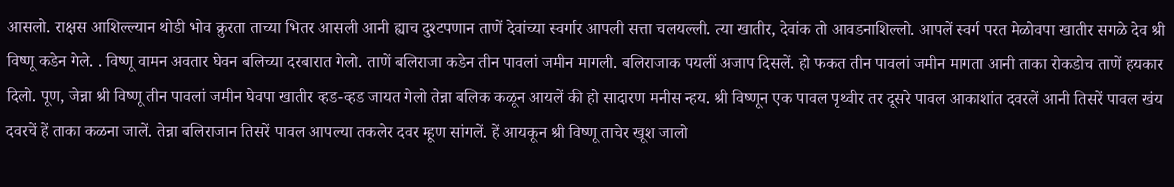आसलो. राक्षस आशिल्ल्यान थोडी भोव क्रुरता ताच्या भितर आसली आनी ह्याच दुश्टपणान ताणें देवांच्या स्वर्गार आपली सत्ता चलयल्ली. त्या खातीर, देवांक तो आवडनाशिल्लो. आपलें स्वर्ग परत मेळोवपा खातीर सगळे देव श्री विष्णू कडेन गेले. . विष्णू वामन अवतार घेवन बलिच्या दरबारात गेलो. ताणें बलिराजा कडेन तीन पावलां जमीन मागली. बलिराजाक पयलीं अजाप दिसलें. हो फकत तीन पावलां जमीन मागता आनी ताका रोकडोच ताणें हयकार दिलो. पूण, जेन्ना श्री विष्णू तीन पावलां जमीन घेवपा खातीर व्हड-व्हड जायत गेलो तेन्ना बलिक कळून आयलें की हो सादारण मनीस न्हय. श्री विष्णून एक पावल पृथ्वीर तर दूसरे पावल आकाशांत दवरलें आनी तिसरें पावल खंय दवरचें हें ताका कळना जालें. तेन्ना बलिराजान तिसरें पावल आपल्या तकलेर दवर म्हूण सांगलें. हें आयकून श्री विष्णू ताचेर खूश जालो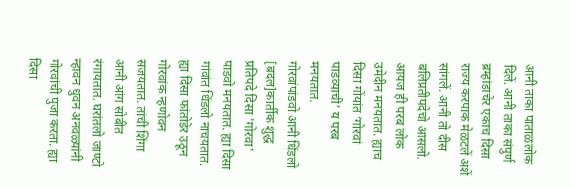आनी ताका पाताळलोक दिलें. आनी ताका संपुर्ण ब्रम्हांडाचेर एकाच दिसा राज्य करपाक मेळटलें अशें सांगलें. आनी तो दीस बलिप्रतीपदेचो आसलो. आयज ही परब लोक उमेदीन मनयतात. ह्याच दिसा गोंयांत ‘गोरवां पाडव्याची’ य परब मनयतात.
गोरवांपांडवो आनी धिंडलो
[बदल]कार्तीक शुद्ध प्रतिपदे दिसा 'गोरवा' पाडवो मनयतात. ह्या दिसा गांवांत धिंडलो नाचयतात. ह्या दिसा फांतोडेर उठून गोरवांक न्हणोवन सजयतात. तांची शिंगा आनी आंग सोबीत रंगायतात. घरांतलो जाण्टो न्हावन धुवन अनवळ्यांनी गोरवांची पुजा करता. ह्या दिसा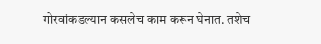गोरवांकडल्यान कसलेच काम करून घेनात. तशेच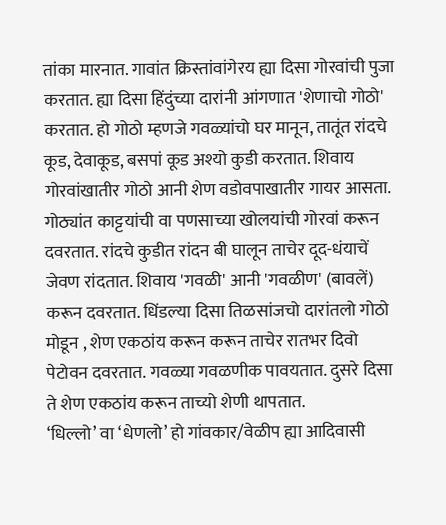तांका मारनात. गावांत क्रिस्तांवांगेरय ह्या दिसा गोरवांची पुजा करतात. ह्या दिसा हिंदुंच्या दारांनी आंगणात 'शेणाचो गोठो' करतात. हो गोठो म्हणजे गवळ्यांचो घर मानून, तातूंत रांदचे कूड, देवाकूड, बसपां कूड अश्यो कुडी करतात. शिवाय गोरवांखातीर गोठो आनी शेण वडोवपाखातीर गायर आसता. गोठ्यांत काट्टयांची वा पणसाच्या खोलयांची गोरवां करून दवरतात. रांदचे कुडीत रांदन बी घालून ताचेर दूद-धंयाचें जेवण रांदतात. शिवाय 'गवळी' आनी 'गवळीण' (बावलें) करून दवरतात. धिंडल्या दिसा तिळसांजचो दारांतलो गोठो मोडून , शेण एकठांय करून करून ताचेर रातभर दिवो पेटोवन दवरतात. गवळ्या गवळणीक पावयतात. दुसरे दिसा ते शेण एकठांय करून ताच्यो शेणी थापतात.
‘धिल्लो’ वा ‘धेणलो’ हो गांवकार/वेळीप ह्या आदिवासी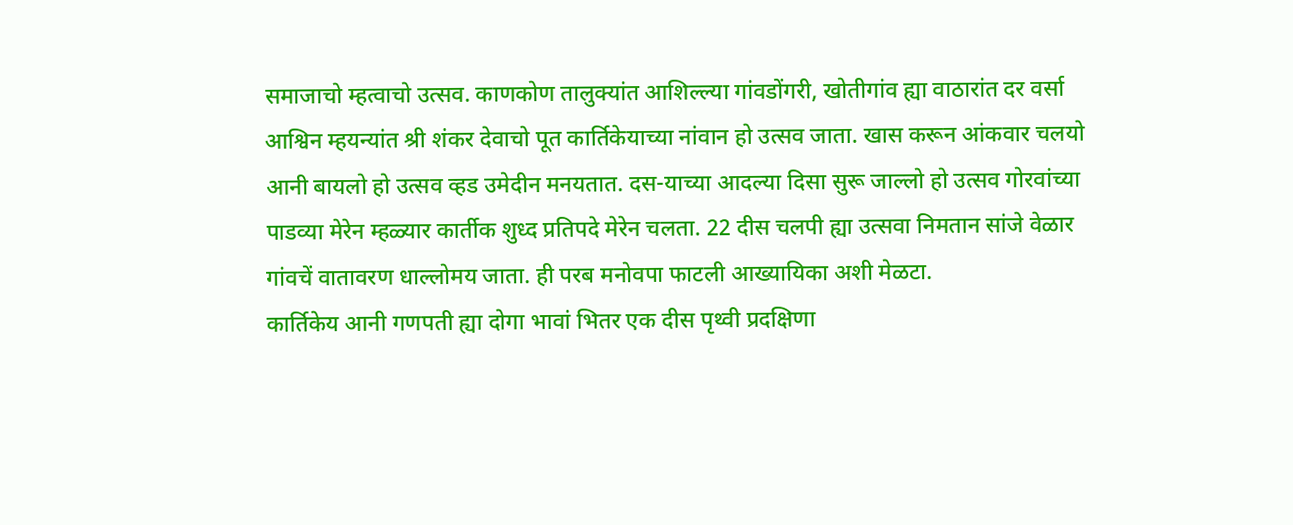समाजाचो म्हत्वाचो उत्सव. काणकोण तालुक्यांत आशिल्ल्या गांवडोंगरी, खोतीगांव ह्या वाठारांत दर वर्सा आश्विन म्हयन्यांत श्री शंकर देवाचो पूत कार्तिकेयाच्या नांवान हो उत्सव जाता. खास करून आंकवार चलयो आनी बायलो हो उत्सव व्हड उमेदीन मनयतात. दस-याच्या आदल्या दिसा सुरू जाल्लो हो उत्सव गोरवांच्या पाडव्या मेरेन म्हळ्यार कार्तीक शुध्द प्रतिपदे मेरेन चलता. 22 दीस चलपी ह्या उत्सवा निमतान सांजे वेळार गांवचें वातावरण धाल्लोमय जाता. ही परब मनोवपा फाटली आख्यायिका अशी मेळटा.
कार्तिकेय आनी गणपती ह्या दोगा भावां भितर एक दीस पृथ्वी प्रदक्षिणा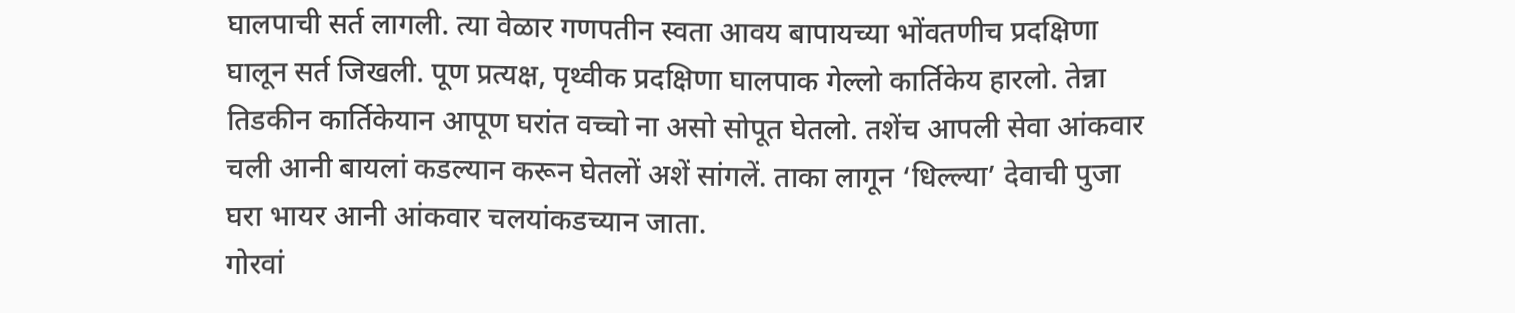घालपाची सर्त लागली. त्या वेळार गणपतीन स्वता आवय बापायच्या भोंवतणीच प्रदक्षिणा घालून सर्त जिखली. पूण प्रत्यक्ष, पृथ्वीक प्रदक्षिणा घालपाक गेल्लो कार्तिकेय हारलो. तेन्ना तिडकीन कार्तिकेयान आपूण घरांत वच्चो ना असो सोपूत घेतलो. तशेंच आपली सेवा आंकवार चली आनी बायलां कडल्यान करून घेतलों अशें सांगलें. ताका लागून ‘धिल्ल्या’ देवाची पुजा घरा भायर आनी आंकवार चलयांकडच्यान जाता.
गोरवां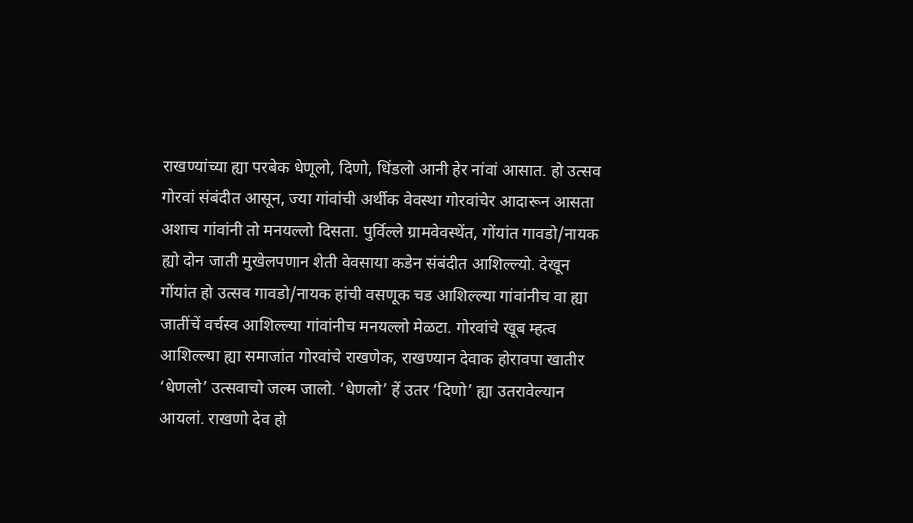राखण्यांच्या ह्या परबेक धेणूलो, दिणो, धिंडलो आनी हेर नांवां आसात. हो उत्सव गोरवां संबंदीत आसून, ज्या गांवांची अर्थीक वेवस्था गोरवांचेर आदारून आसता अशाच गांवांनी तो मनयल्लो दिसता. पुर्विल्ले ग्रामवेवस्थेंत, गोंयांत गावडो/नायक ह्यो दोन जाती मुखेलपणान शेती वेवसाया कडेन संबंदीत आशिल्ल्यो. देखून गोंयांत हो उत्सव गावडो/नायक हांची वसणूक चड आशिल्ल्या गांवांनीच वा ह्या जातींचें वर्चस्व आशिल्ल्या गांवांनीच मनयल्लो मेळटा. गोरवांचे खूब म्हत्व आशिल्ल्या ह्या समाजांत गोरवांचे राखणेक, राखण्यान देवाक होरावपा खातीर ‘धेणलो’ उत्सवाचो जल्म जालो. ‘धेणलो’ हें उतर ‘दिणो’ ह्या उतरावेल्यान आयलां. राखणो देव हो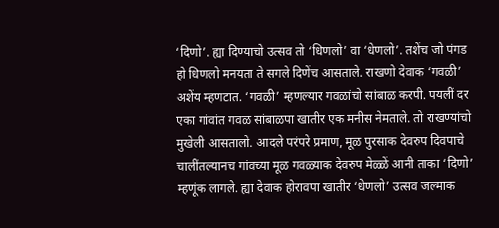‘दिणो’. ह्या दिण्याचो उत्सव तो ‘धिणलो’ वा ‘धेणलो’. तशेंच जो पंगड हो धिणलो मनयता ते सगले दिणेंच आसताले. राखणो देवाक ‘गवळी’ अशेंय म्हणटात. ‘गवळी’ म्हणल्यार गवळांचो सांबाळ करपी. पयलीं दर एका गांवांत गवळ सांबाळपा खातीर एक मनीस नेमताले. तो राखण्यांचो मुखेली आसतालो. आदले परंपरे प्रमाण, मूळ पुरसाक देवरुप दिवपाचे चालींतल्यानच गांवच्या मूळ गवळ्याक देवरुप मेळ्ळें आनी ताका ‘दिणो’ म्हणूंक लागले. ह्या देवाक होरावपा खातीर ‘धेणलो’ उत्सव जल्माक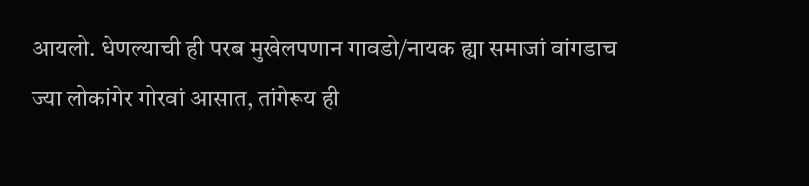आयलो. धेणल्याची ही परब मुखेलपणान गावडो/नायक ह्या समाजां वांगडाच ज्या लोकांगेर गोरवां आसात, तांगेरूय ही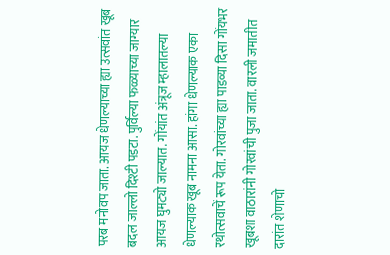परब मनोवप जाता. आयज धेणल्याच्या ह्या उत्सवांत खूब बदल जाल्लो दिश्टी पडटा. पुर्विल्या फळ्याच्या जाग्यार आयज घुमट्यो जाल्यात. गोंयांत अंत्रूज म्हालातल्या धेणल्याक खूब नामना आसा. हांगा धेणल्याक एका रथोत्सवाचें रूप येता. गोरवांच्या ह्या पाडव्या दिसा गोंयभर खूबशा वाठारांनी गोरवांची पुजा जाता. वारली जमातीत दारांत शेणाचो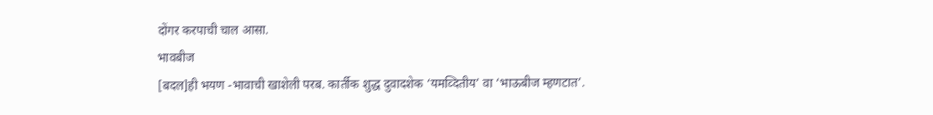दोंगर करपाची चाल आसा.
भावबीज
[बदल]ही भयण -भावाची खाशेली परब. कार्तीक शुद्ध दुवादशेक ‘यमव्दितीय’ वा ‘भाऊबीज म्हणटात’.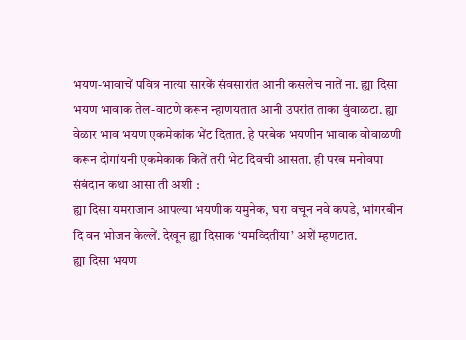भयण-भावाचें पवित्र नात्या सारकें संवसारांत आनी कसलेच नातें ना. ह्या दिसा भयण भावाक तेल-वाटणे करून न्हाणयतात आनी उपरांत ताका वुंवाळटा. ह्या वेळार भाव भयण एकमेकांक भेंट दितात. हे परबेक भयणीन भावाक वोवाळणी करून दोगांयनी एकमेकाक कितें तरी भेट दिवची आसता. ही परब मनोवपा संबंदान कथा आसा ती अशी :
ह्या दिसा यमराजान आपल्या भयणीक यमुनेक, घरा वचून नवे कपडे, भांगरबीन दि वन भोजन केल्लें. देखून ह्या दिसाक ‘यमव्दितीया’ अशें म्हणटात.
ह्या दिसा भयण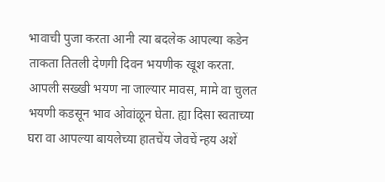भावाची पुजा करता आनी त्या बदलेक आपल्या कडेन ताकता तितली देणगी दिवन भयणीक खूश करता. आपली सख्खी भयण ना जाल्यार मावस, मामे वा चुलत भयणी कडसून भाव ओवांळून घेता. ह्या दिसा स्वताच्या घरा वा आपल्या बायलेच्या हातचेंय जेवचें न्हय अशें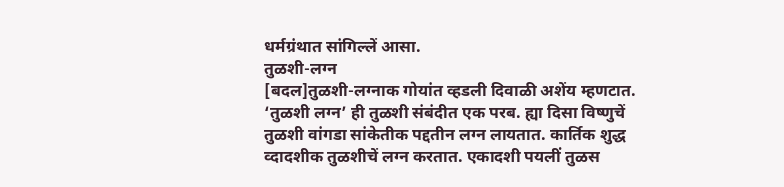धर्मग्रंथात सांगिल्लें आसा.
तुळशी-लग्न
[बदल]तुळशी-लग्नाक गोयांत व्हडली दिवाळी अशेंय म्हणटात. ‘तुळशी लग्न’ ही तुळशी संबंदीत एक परब. ह्या दिसा विष्णुचें तुळशी वांगडा सांकेतीक पद्दतीन लग्न लायतात. कार्तिक शुद्ध व्दादशीक तुळशीचें लग्न करतात. एकादशी पयलीं तुळस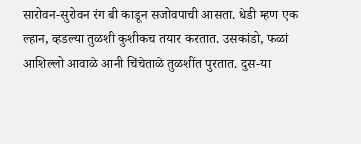सारोवन-सुरोवन रंग बी काडून सजोवपाची आसता. धेडी म्हण एक ल्हान, व्हडल्या तुळशी कुशीकच तयार करतात. उसकांडो, फळां आशिल्लो आवाळे आनी चिंचेताळे तुळशींत पुरतात. दुस-या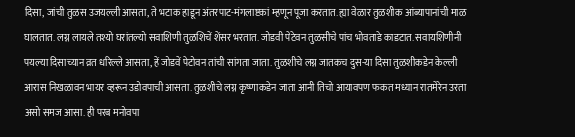दिसा, जांची तुळस उजयल्ली आसता, ते भटाक हाडून अंतरपाट-मंगलाष्टकां म्हणून पूजा करतात. ह्या वेळार तुळशीक आंब्यापानांची माळ घालतात. लग्न लायले तश्यो घरांतल्यो सवाशिणी तुळशिचें शेंसर भरतात. जोडवी पेटेवन तुळसीचे पांच भोवताडे काडटात. सवायशिणीनी पयल्या दिसाच्यान व्रत धरिल्ले आसता, हें जोडवें पेटोवन तांची सांगता जाता. तुळशीचे लग्न जातकच दुस-या दिसा तुळशीकडेन केल्ली आरास निखळावन भायर व्हरून उडोवपाची आसता. तुळशीचे लग्न कृष्णाकडेन जाता आनी तिचो आयावपण फकत मध्यान रातमेरेन उरता असो समज आसा. ही परब मनोवपा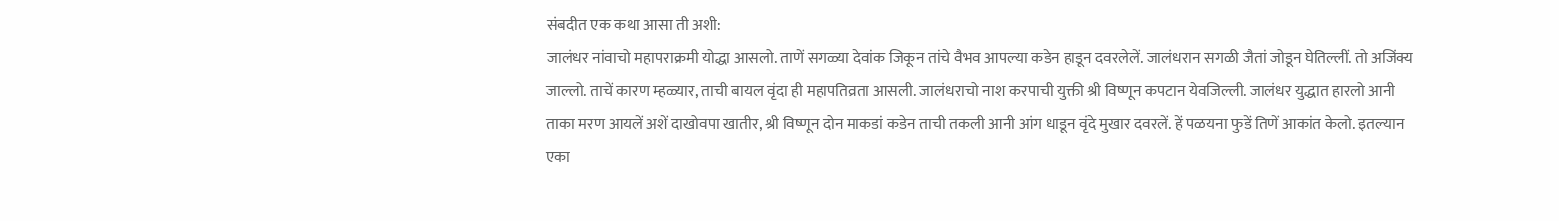संबदीत एक कथा आसा ती अशी:
जालंधर नांवाचो महापराक्रमी योद्धा आसलो. ताणें सगळ्या देवांक जिकून तांचे वैभव आपल्या कडेन हाडून दवरलेलें. जालंधरान सगळी जैतां जोडून घेतिल्लीं. तो अजिंक्य जाल्लो. ताचें कारण म्हळ्यार, ताची बायल वृंदा ही महापतिव्रता आसली. जालंधराचो नाश करपाची युक्ती श्री विष्णून कपटान येवजिल्ली. जालंधर युद्धात हारलो आनी ताका मरण आयलें अशें दाखोवपा खातीर, श्री विष्णून दोन माकडां कडेन ताची तकली आनी आंग धाडून वृंदे मुखार दवरलें. हें पळयना फुडें तिणें आकांत केलो. इतल्यान एका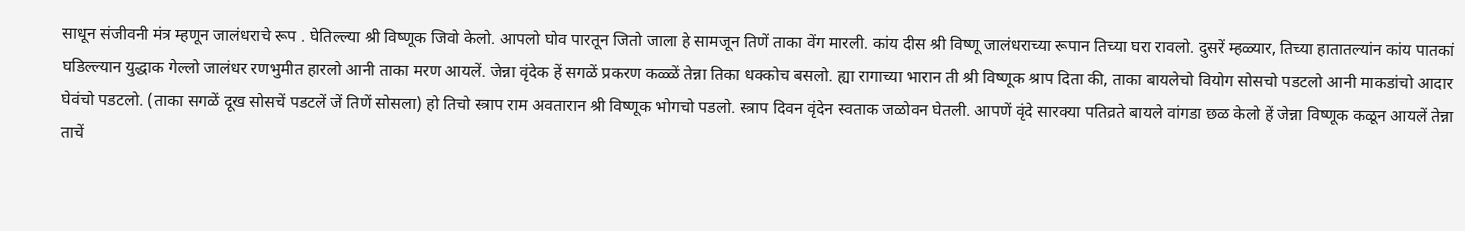साधून संजीवनी मंत्र म्हणून जालंधराचे रूप . घेतिल्ल्या श्री विष्णूक जिवो केलो. आपलो घोव पारतून जितो जाला हे सामजून तिणें ताका वेंग मारली. कांय दीस श्री विष्णू जालंधराच्या रूपान तिच्या घरा रावलो. दुसरें म्हळ्यार, तिच्या हातातल्यांन कांय पातकां घडिल्ल्यान युद्धाक गेल्लो जालंधर रणभुमीत हारलो आनी ताका मरण आयलें. जेन्ना वृंदेक हें सगळें प्रकरण कळ्ळें तेन्ना तिका धक्कोच बसलो. ह्या रागाच्या भारान ती श्री विष्णूक श्राप दिता की, ताका बायलेचो वियोग सोसचो पडटलो आनी माकडांचो आदार घेवंचो पडटलो. (ताका सगळें दूख सोसचें पडटलें जें तिणें सोसला) हो तिचो स्त्राप राम अवतारान श्री विष्णूक भोगचो पडलो. स्त्राप दिवन वृंदेन स्वताक जळोवन घेतली. आपणें वृंदे सारक्या पतिव्रते बायले वांगडा छळ केलो हें जेन्ना विष्णूक कळून आयलें तेन्ना ताचें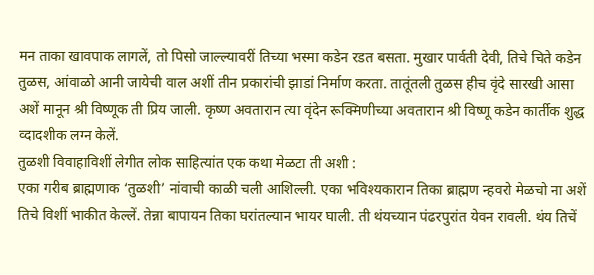मन ताका खावपाक लागलें, तो पिसो जाल्ल्यावरीं तिच्या भस्मा कडेन रडत बसता. मुखार पार्वती देवी, तिचे चिते कडेन तुळस, आंवाळो आनी जायेची वाल अशीं तीन प्रकारांची झाडां निर्माण करता. तातूंतली तुळस हीच वृंदे सारखी आसा अशें मानून श्री विष्णूक ती प्रिय जाली. कृष्ण अवतारान त्या वृंदेन रूक्मिणीच्या अवतारान श्री विष्णू कडेन कार्तीक शुद्ध व्दादशीक लग्न केलें.
तुळशी विवाहाविशीं लेगीत लोक साहित्यांत एक कथा मेळटा ती अशी :
एका गरीब ब्राह्मणाक ‘तुळशी’ नांवाची काळी चली आशिल्ली. एका भविश्यकारान तिका ब्राह्मण न्हवरो मेळचो ना अशें तिचे विशीं भाकीत केल्लें. तेन्ना बापायन तिका घरांतल्यान भायर घाली. ती थंयच्यान पंढरपुरांत येवन रावली. थंय तिचें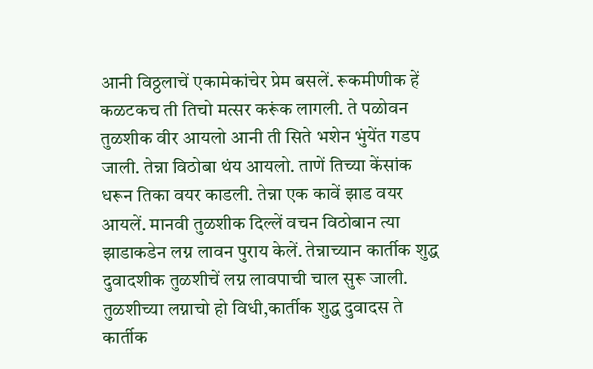आनी विठ्ठलाचें एकामेकांचेर प्रेम बसलें. रूकमीणीक हें कळटकच ती तिचो मत्सर करूंक लागली. ते पळोवन तुळशीक वीर आयलो आनी ती सिते भशेन भुंयेंत गडप जाली. तेन्ना विठोबा थंय आयलो. ताणें तिच्या केंसांक धरून तिका वयर काडली. तेन्ना एक कावें झाड वयर आयलें. मानवी तुळशीक दिल्लें वचन विठोबान त्या झाडाकडेन लग्न लावन पुराय केलें. तेन्नाच्यान कार्तीक शुद्ध दुवादशीक तुळशीचें लग्न लावपाची चाल सुरू जाली.
तुळशीच्या लग्नाचो हो विधी,कार्तीक शुद्ध दुवादस ते कार्तीक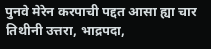पुनवे मेरेन करपाची पद्दत आसा ह्या चार तिथीनी उत्तरा, भाद्रपदा,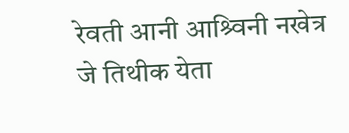रेवती आनी आश्र्विनी नखेत्र जे तिथीक येता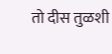तो दीस तुळशी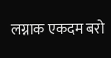लग्नाक एकदम बरो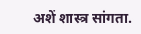अशें शास्त्र सांगता.